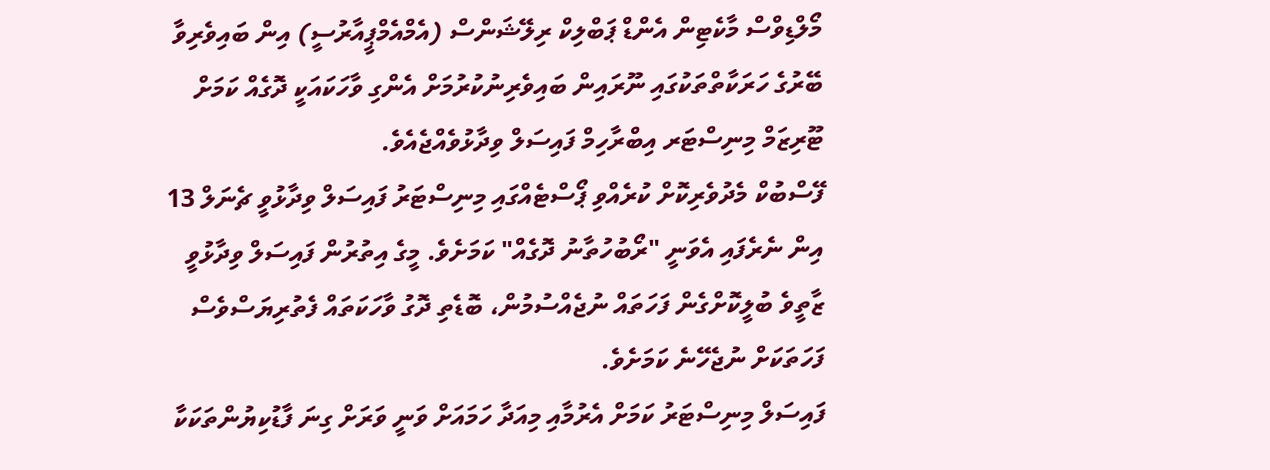މޯލްޑިވްސް މާކެޓިން އެންޑް ޕަބްލިކް ރިލޭޝަންސް (އެމްއެމްޕީއާރުސީ) އިން ބައިވެރިވާ ބޭރުގެ ހަރަކާތްތަކުގައި ނޫރައިން ބައިވެރިނުކުރުމަށް އެންގި ވާހަކައަކީ ދޮގެއް ކަމަށް ޓޫރިޒަމް މިނިސްޓަރ އިބްރާހިމް ފައިސަލް ވިދާޅުވެއްޖެއެވެ.
ފޭސްބުކް މެދުވެރިކޮށް ކުރެއްވި ޕޯސްޓެއްގައި މިނިސްޓަރު ފައިސަލް ވިދާޅުވީ ޗެނަލް 13 އިން ނެރެފައި އެވަނީ "ރޯބުހުތާނު ދޮގެއް" ކަމަށެވެ. މީގެ އިތުރުން ފައިސަލް ވިދާޅުވީ ޒާތީވެ ބުލީކޮށްގެން ފަހަތައް ނުޖެއްސުމުން، ބޮޑެތި ދޮގު ވާހަކަތައް ފެތުރިޔަސްވެސް ފަހަތަކަށް ނުޖެހޭނެ ކަމަށެވެ.
ފައިސަލް މިނިސްޓަރު ކަމަށް އެރުމާއި މިއަދާ ހަމައަށް ވަނީ ވަރަށް ގިނަ ފާޑުކިޔުންތަކަކާ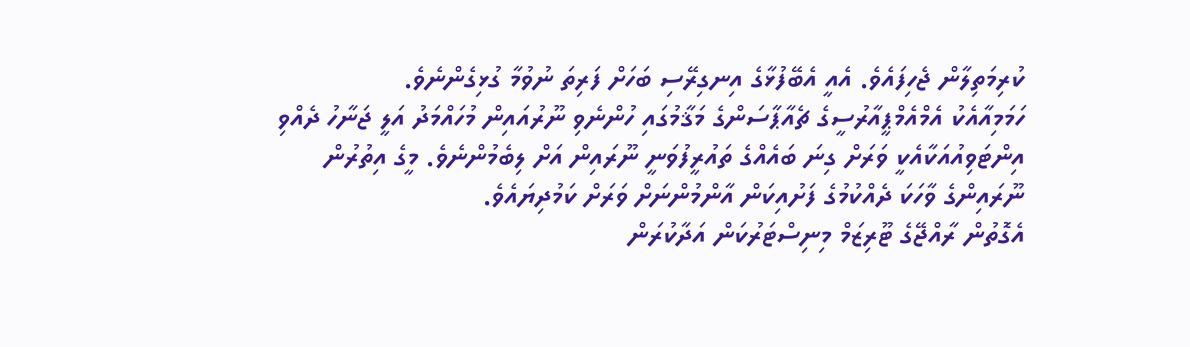ކުރިމަތިލާން ޖެހިފައެވެ. އެއީ އެބޭފުޅާގެ އިނގިރޭސި ބަހަށް ފަރިތަ ނުވުމާ ގުޅިގެންނެވެ.
ހަމަމިއާއެކު އެމްއެމްޕީއާރުސީގެ ޗެއާޕާސަންގެ މަޤާމުގައި ހުންނެވި ނޫރުއައިން މުހައްމަދު އަލީ ޖަނާހު ދެއްވި އިންޓަވިއުއަކާއެކީ ވަރަށް ގިނަ ބައެއްގެ ތައުރީފުވަނީ ނޫރައިން އަށް ލިބެމުންނެވެ. މީގެ އިތުރުން ނޫރައިންގެ ވާހަކަ ދެއްކުމުގެ ފަށުއިކަން އާންމުންނަށް ވަރަށް ކަމުދިޔައެވެ.
އެގޮތުން ރާއްޖޭގެ ޓޫރިޒަމް މިނިސްޓަރުކަން އަދާކުރަން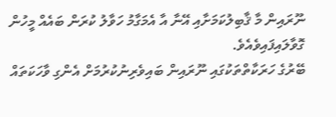ނޫރައިން މާ ޤާބިލުކަމަށާއި އޭނާ އާ އެމަގާމު ހަވާލު ކުރަން ބައެއް މީހުން ގޮވާލައިފައިވެއެވެ.
ބޭރުގެ ހަރަކާތްތަކުގައި ނޫރައިން ބައިވެރިނުކުރުމަށް އެންގި ވާހަކަތައް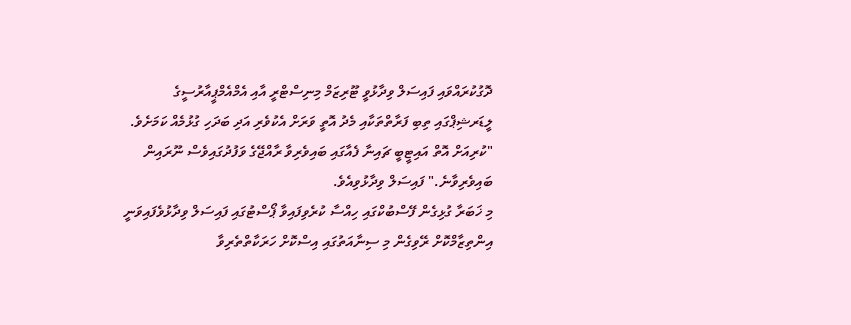ދޮގުކުރައްވައި ފައިސަލް ވިދާޅުވީ ޓޫރިޒަމް މިނިސްޓްރީ އާއި އެމްއެމްޕީއާރުސީގެ ލީޑަރޝިޕްގައި ތިބި ފަރާތްތަކާއި މެދު އޮތީ ވަރަށް އެކުވެރި އަދި ބަދަހި ގުޅުމެއް ކަމަށެވެ.
"ކުރިއަށް އޮތް އައިޓީބީ ޗައިނާ ފެއާގައި ބައިވެރިވާ ރާއްޖޭގެ ވަފުދުގައިވެސް ނޫރައިން ބައިވެރިވާނެ." ފައިސަލް ވިދާޅުވިއެވެ.
މި ޚަބަރާ ގުޅިގެން ފޭސްބުކްގައި ހިއްސާ ކުރެވިފައިވާ ޕޯސްޓުގައި ފައިސަލް ވިދާޅުވެފައިވަނީ އިންތިޒާމްކޮށް ރޭވިގެން މި ސިނާއަތުގައި އިސްކޮށް ހަރަކާތްތެރިވާ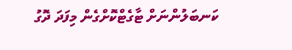ކަނބަލުންނަށް ޓާގެޓްކޮށްގެން މިފަދަ ދޮގު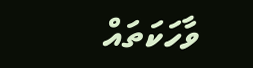ވާހަކަތައް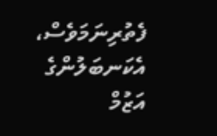ފެތުރިނަމަވެސް، އެކަނބަލުންގެ އަޒުމް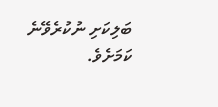ބަލިކަށި ނުކުރެވޭނެ ކަމަށެވެ.